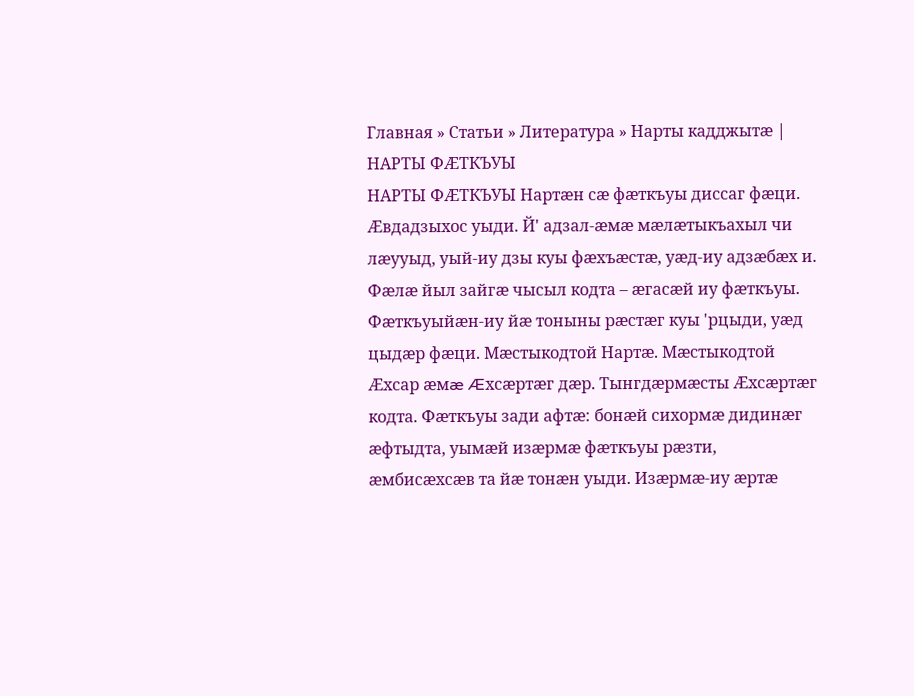Главная » Статьи » Литература » Нарты кадджытæ |
НАРТЫ ФÆТКЪУЫ
НАРТЫ ФÆТКЪУЫ Нартæн сæ фæткъуы диссаг фæци. Æвдадзыхос уыди. Й' адзал-æмæ мæлæтыкъахыл чи лæууыд, уый-иу дзы куы фæхъæстæ, уæд-иу адзæбæх и. Фæлæ йыл зайгæ чысыл кодта – æгасæй иу фæткъуы. Фæткъуыйæн-иу йæ тоныны рæстæг куы 'рцыди, уæд цыдæр фæци. Мæстыкодтой Нартæ. Мæстыкодтой Æхсар æмæ Æхсæртæг дæр. Тынгдæрмæсты Æхсæртæг кодта. Фæткъуы зади афтæ: бонæй сихормæ дидинæг æфтыдта, уымæй изæрмæ фæткъуы рæзти, æмбисæхсæв та йæ тонæн уыди. Изæрмæ-иу æртæ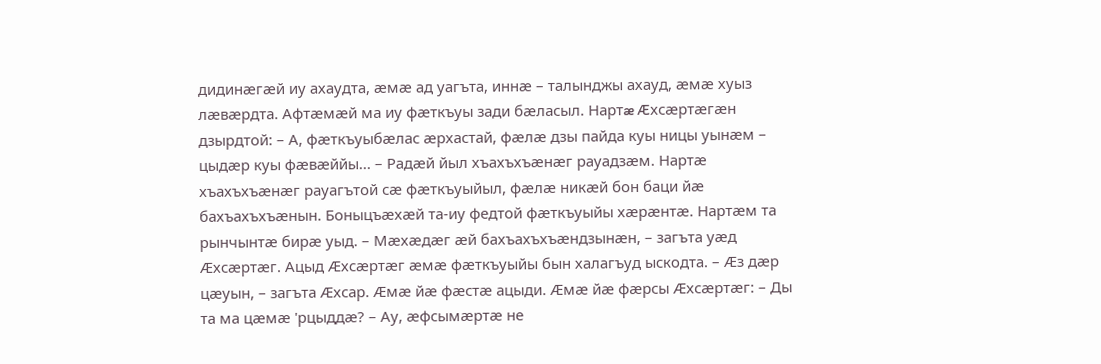дидинæгæй иу ахаудта, æмæ ад уагъта, иннæ – талынджы ахауд, æмæ хуыз лæвæрдта. Афтæмæй ма иу фæткъуы зади бæласыл. Нартæ Æхсæртæгæн дзырдтой: – А, фæткъуыбæлас æрхастай, фæлæ дзы пайда куы ницы уынæм – цыдæр куы фæвæййы... – Радæй йыл хъахъхъæнæг рауадзæм. Нартæ хъахъхъæнæг рауагътой сæ фæткъуыйыл, фæлæ никæй бон баци йæ бахъахъхъæнын. Боныцъæхæй та-иу федтой фæткъуыйы хæрæнтæ. Нартæм та рынчынтæ бирæ уыд. – Мæхæдæг æй бахъахъхъæндзынæн, – загъта уæд Æхсæртæг. Ацыд Æхсæртæг æмæ фæткъуыйы бын халагъуд ыскодта. – Æз дæр цæуын, – загъта Æхсар. Æмæ йæ фæстæ ацыди. Æмæ йæ фæрсы Æхсæртæг: – Ды та ма цæмæ 'рцыддæ? – Ау, æфсымæртæ не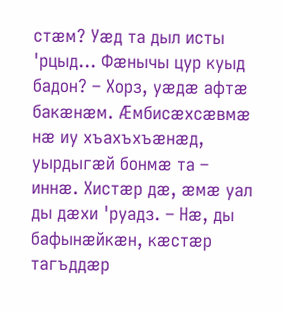стæм? Уæд та дыл исты 'рцыд... Фæнычы цур куыд бадон? – Хорз, уæдæ афтæ бакæнæм. Æмбисæхсæвмæ нæ иу хъахъхъæнæд, уырдыгæй бонмæ та – иннæ. Хистæр дæ, æмæ уал ды дæхи 'руадз. – Нæ, ды бафынæйкæн, кæстæр тагъддæр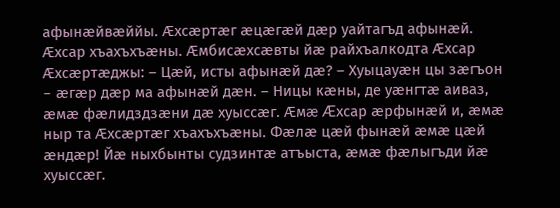афынæйвæййы. Æхсæртæг æцæгæй дæр уайтагъд афынæй. Æхсар хъахъхъæны. Æмбисæхсæвты йæ райхъалкодта Æхсар Æхсæртæджы: – Цæй, исты афынæй дæ? – Хуыцауæн цы зæгъон – æгæр дæр ма афынæй дæн. – Ницы кæны, де уæнгтæ аиваз, æмæ фæлидздзæни дæ хуыссæг. Æмæ Æхсар æрфынæй и, æмæ ныр та Æхсæртæг хъахъхъæны. Фæлæ цæй фынæй æмæ цæй æндæр! Йæ ныхбынты судзинтæ атъыста, æмæ фæлыгъди йæ хуыссæг.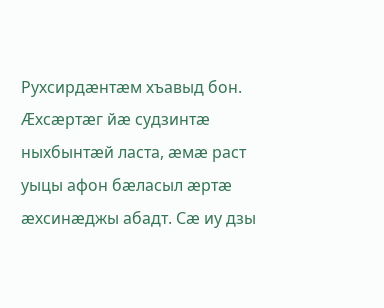Рухсирдæнтæм хъавыд бон. Æхсæртæг йæ судзинтæ ныхбынтæй ласта, æмæ раст уыцы афон бæласыл æртæ æхсинæджы абадт. Сæ иу дзы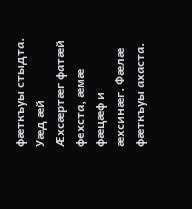фæткъуы стыдта. Уæд æй Æхсæртæг фатæй фехста, æмæ фæцæф и æхсинæг. Фæлæ фæткъуы ахаста.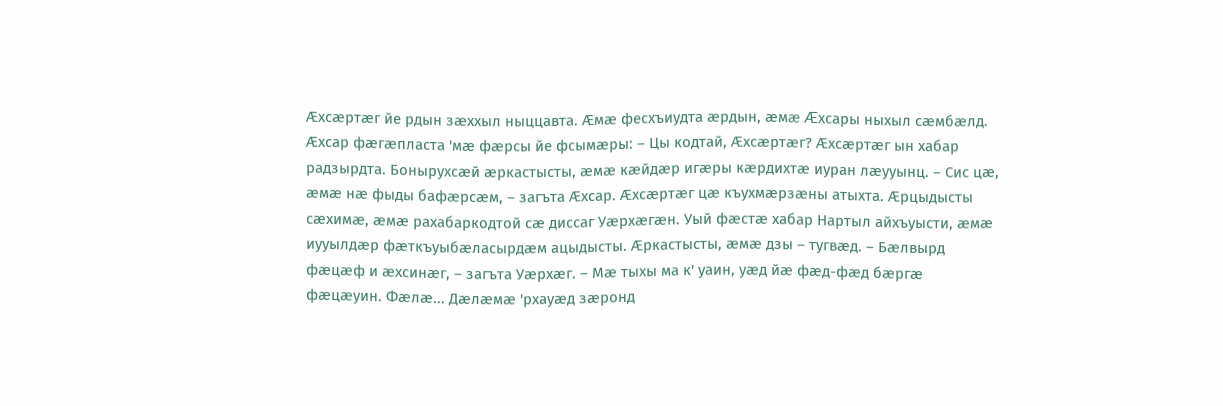Æхсæртæг йе рдын зæххыл ныццавта. Æмæ фесхъиудта æрдын, æмæ Æхсары ныхыл сæмбæлд. Æхсар фæгæпласта 'мæ фæрсы йе фсымæры: – Цы кодтай, Æхсæртæг? Æхсæртæг ын хабар радзырдта. Бонырухсæй æркастысты, æмæ кæйдæр игæры кæрдихтæ иуран лæууынц. – Сис цæ, æмæ нæ фыды бафæрсæм, – загъта Æхсар. Æхсæртæг цæ къухмæрзæны атыхта. Æрцыдысты сæхимæ, æмæ рахабаркодтой сæ диссаг Уæрхæгæн. Уый фæстæ хабар Нартыл айхъуысти, æмæ иууылдæр фæткъуыбæласырдæм ацыдысты. Æркастысты, æмæ дзы – тугвæд. – Бæлвырд фæцæф и æхсинæг, – загъта Уæрхæг. – Мæ тыхы ма к' уаин, уæд йæ фæд-фæд бæргæ фæцæуин. Фæлæ... Дæлæмæ 'рхауæд зæронд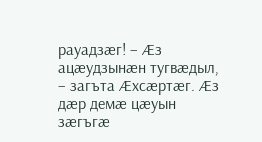рауадзæг! – Æз ацæудзынæн тугвæдыл, – загъта Æхсæртæг. Æз дæр демæ цæуын зæгъгæ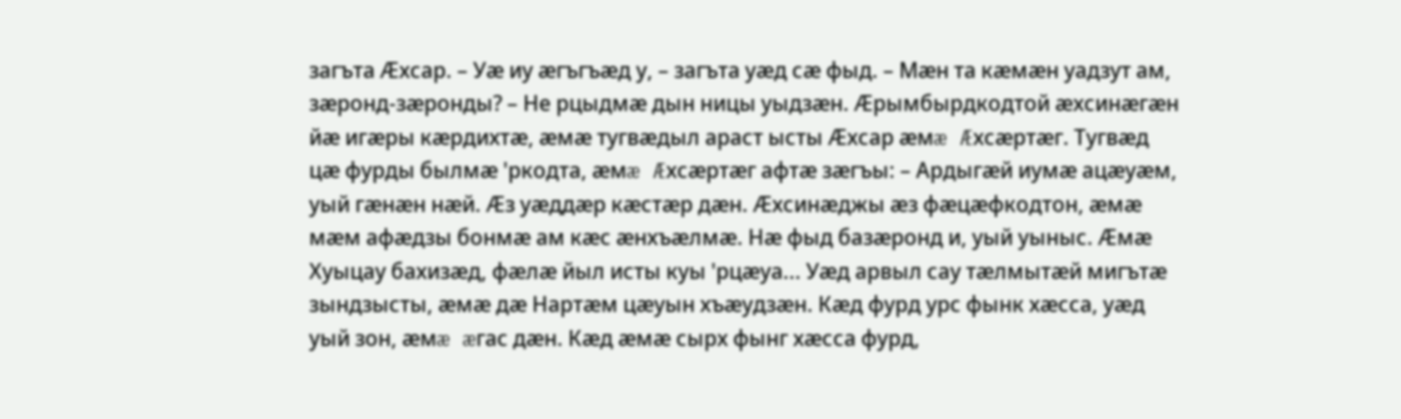загъта Æхсар. – Уæ иу æгъгъæд у, – загъта уæд сæ фыд. – Мæн та кæмæн уадзут ам, зæронд-зæронды? – Не рцыдмæ дын ницы уыдзæн. Æрымбырдкодтой æхсинæгæн йæ игæры кæрдихтæ, æмæ тугвæдыл араст ысты Æхсар æмæ Æхсæртæг. Тугвæд цæ фурды былмæ 'ркодта, æмæ Æхсæртæг афтæ зæгъы: – Ардыгæй иумæ ацæуæм, уый гæнæн нæй. Æз уæддæр кæстæр дæн. Æхсинæджы æз фæцæфкодтон, æмæ мæм афæдзы бонмæ ам кæс æнхъæлмæ. Нæ фыд базæронд и, уый уыныс. Æмæ Хуыцау бахизæд, фæлæ йыл исты куы 'рцæуа... Уæд арвыл сау тæлмытæй мигътæ зындзысты, æмæ дæ Нартæм цæуын хъæудзæн. Кæд фурд урс фынк хæсса, уæд уый зон, æмæ æгас дæн. Кæд æмæ сырх фынг хæсса фурд,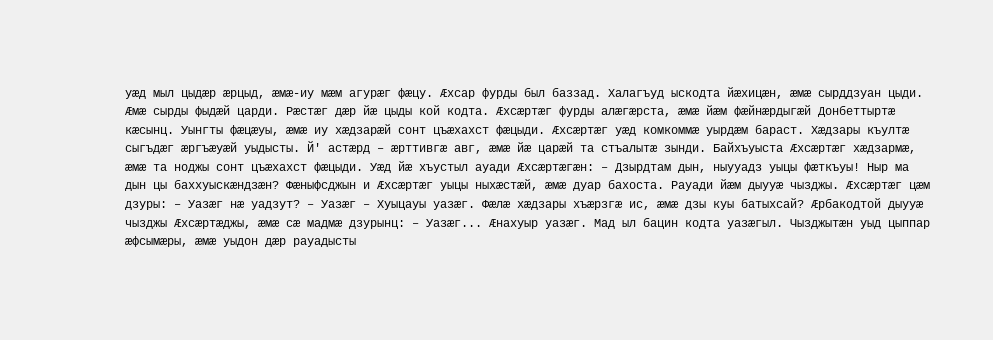уæд мыл цыдæр æрцыд, æмæ-иу мæм агурæг фæцу. Æхсар фурды был баззад. Халагъуд ыскодта йæхицæн, æмæ сырддзуан цыди. Æмæ сырды фыдæй царди. Рæстæг дæр йæ цыды кой кодта. Æхсæртæг фурды алæгæрста, æмæ йæм фæйнæрдыгæй Донбеттыртæ кæсынц. Уынгты фæцæуы, æмæ иу хæдзарæй сонт цъæхахст фæцыди. Æхсæртæг уæд комкоммæ уырдæм бараст. Хæдзары къултæ сыгъдæг æргъæуæй уыдысты. Й' астæрд – æрттивгæ авг, æмæ йæ царæй та стъалытæ зынди. Байхъуыста Æхсæртæг хæдзармæ, æмæ та ноджы сонт цъæхахст фæцыди. Уæд йæ хъустыл ауади Æхсæртæгæн: – Дзырдтам дын, ныууадз уыцы фæткъуы! Ныр ма дын цы баххуыскæндзæн? Фæныфсджын и Æхсæртæг уыцы ныхæстæй, æмæ дуар бахоста. Рауади йæм дыууæ чызджы. Æхсæртæг цæм дзуры: – Уазæг нæ уадзут? – Уазæг – Хуыцауы уазæг. Фæлæ хæдзары хъæрзгæ ис, æмæ дзы куы батыхсай? Æрбакодтой дыууæ чызджы Æхсæртæджы, æмæ сæ мадмæ дзурынц: – Уазæг... Æнахуыр уазæг. Мад ыл бацин кодта уазæгыл. Чызджытæн уыд цыппар æфсымæры, æмæ уыдон дæр рауадысты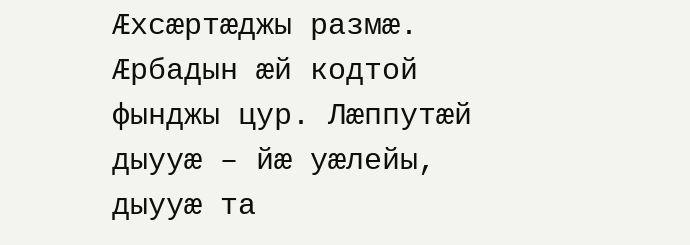Æхсæртæджы размæ. Æрбадын æй кодтой фынджы цур. Лæппутæй дыууæ – йæ уæлейы, дыууæ та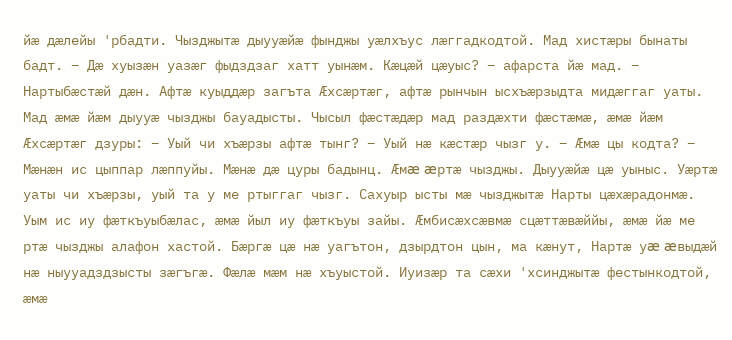йæ дæлейы 'рбадти. Чызджытæ дыууæйæ фынджы уæлхъус лæггадкодтой. Мад хистæры бынаты бадт. – Дæ хуызæн уазæг фыдздзаг хатт уынæм. Кæцæй цæуыс? – афарста йæ мад. – Нартыбæстæй дæн. Афтæ куыддæр загъта Æхсæртæг, афтæ рынчын ысхъæрзыдта мидæггаг уаты. Мад æмæ йæм дыууæ чызджы бауадысты. Чысыл фæстæдæр мад раздæхти фæстæмæ, æмæ йæм Æхсæртæг дзуры: – Уый чи хъæрзы афтæ тынг? – Уый нæ кæстæр чызг у. – Æмæ цы кодта? – Мæнæн ис цыппар лæппуйы. Мæнæ дæ цуры бадынц. Æмæ æртæ чызджы. Дыууæйæ цæ уыныс. Уæртæ уаты чи хъæрзы, уый та у ме ртыггаг чызг. Сахуыр ысты мæ чызджытæ Нарты цæхæрадонмæ. Уым ис иу фæткъуыбæлас, æмæ йыл иу фæткъуы зайы. Æмбисæхсæвмæ сцæттæвæййы, æмæ йæ ме ртæ чызджы алафон хастой. Бæргæ цæ нæ уагътон, дзырдтон цын, ма кæнут, Нартæ уæ æвыдæй нæ ныууадздзысты зæгъгæ. Фæлæ мæм нæ хъуыстой. Иуизæр та сæхи 'хсинджытæ фестынкодтой, æмæ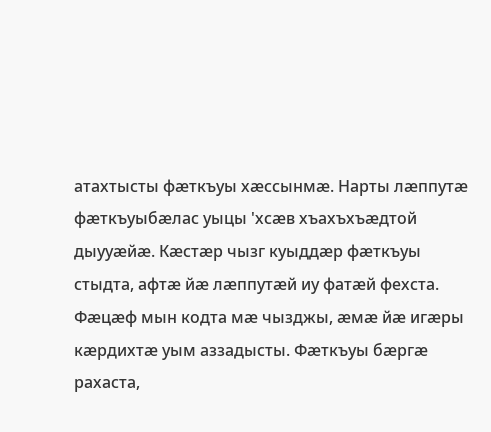атахтысты фæткъуы хæссынмæ. Нарты лæппутæ фæткъуыбæлас уыцы 'хсæв хъахъхъæдтой дыууæйæ. Кæстæр чызг куыддæр фæткъуы стыдта, афтæ йæ лæппутæй иу фатæй фехста. Фæцæф мын кодта мæ чызджы, æмæ йæ игæры кæрдихтæ уым аззадысты. Фæткъуы бæргæ рахаста,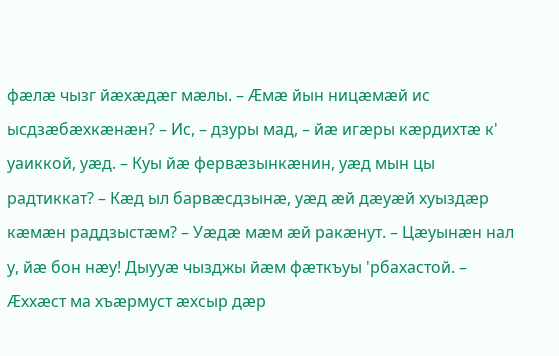фæлæ чызг йæхæдæг мæлы. – Æмæ йын ницæмæй ис ысдзæбæхкæнæн? – Ис, – дзуры мад, – йæ игæры кæрдихтæ к' уаиккой, уæд. – Куы йæ фервæзынкæнин, уæд мын цы радтиккат? – Кæд ыл барвæсдзынæ, уæд æй дæуæй хуыздæр кæмæн раддзыстæм? – Уæдæ мæм æй ракæнут. – Цæуынæн нал у, йæ бон нæу! Дыууæ чызджы йæм фæткъуы 'рбахастой. – Æххæст ма хъæрмуст æхсыр дæр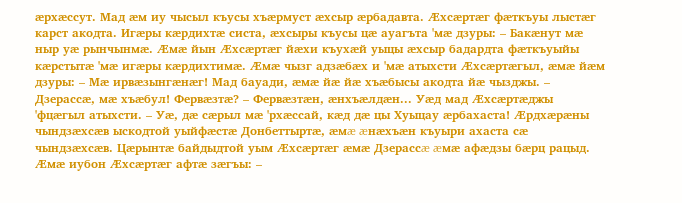æрхæссут. Мад æм иу чысыл къусы хъæрмуст æхсыр æрбадавта. Æхсæртæг фæткъуы лыстæг карст акодта. Игæры кæрдихтæ систа, æхсыры къусы цæ ауагъта 'мæ дзуры: – Бакæнут мæ ныр уæ рынчынмæ. Æмæ йын Æхсæртæг йæхи къухæй уыцы æхсыр бадардта фæткъуыйы кæрстытæ 'мæ игæры кæрдихтимæ. Æмæ чызг адзæбæх и 'мæ атыхсти Æхсæртæгыл, æмæ йæм дзуры: – Мæ ирвæзынгæнæг! Мад бауади, æмæ йæ йæ хъæбысы акодта йæ чызджы. – Дзерассæ, мæ хъæбул! Фервæзтæ? – Фервæзтæн, æнхъæлдæн... Уæд мад Æхсæртæджы 'фцæгыл атыхсти. – Уæ, дæ сæрыл мæ 'рхæссай, кæд дæ цы Хуыцау æрбахаста! Æрдхæрæны чындзæхсæв ыскодтой уыйфæстæ Донбеттыртæ, æмæ æнæхъæн къуыри ахаста сæ чындзæхсæв. Цæрынтæ байдыдтой уым Æхсæртæг æмæ Дзерассæ æмæ афæдзы бæрц рацыд. Æмæ иубон Æхсæртæг афтæ зæгъы: –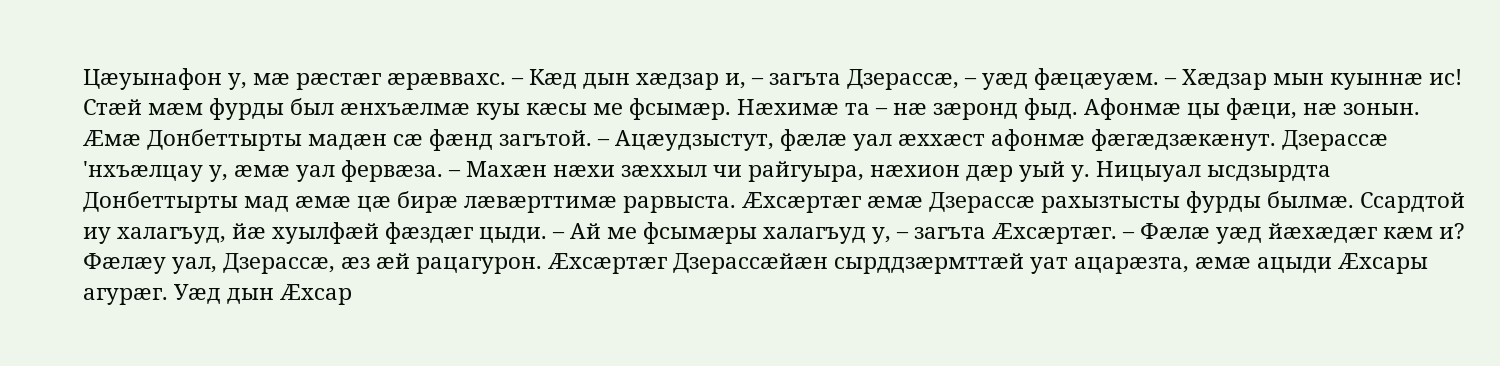Цæуынафон у, мæ рæстæг æрæввахс. – Кæд дын хæдзар и, – загъта Дзерассæ, – уæд фæцæуæм. – Хæдзар мын куыннæ ис! Стæй мæм фурды был æнхъæлмæ куы кæсы ме фсымæр. Нæхимæ та – нæ зæронд фыд. Афонмæ цы фæци, нæ зонын. Æмæ Донбеттырты мадæн сæ фæнд загътой. – Ацæудзыстут, фæлæ уал æххæст афонмæ фæгæдзæкæнут. Дзерассæ 'нхъæлцау у, æмæ уал фервæза. – Махæн нæхи зæххыл чи райгуыра, нæхион дæр уый у. Ницыуал ысдзырдта Донбеттырты мад æмæ цæ бирæ лæвæрттимæ рарвыста. Æхсæртæг æмæ Дзерассæ рахызтысты фурды былмæ. Ссардтой иу халагъуд, йæ хуылфæй фæздæг цыди. – Ай ме фсымæры халагъуд у, – загъта Æхсæртæг. – Фæлæ уæд йæхæдæг кæм и? Фæлæу уал, Дзерассæ, æз æй рацагурон. Æхсæртæг Дзерассæйæн сырддзæрмттæй уат ацарæзта, æмæ ацыди Æхсары агурæг. Уæд дын Æхсар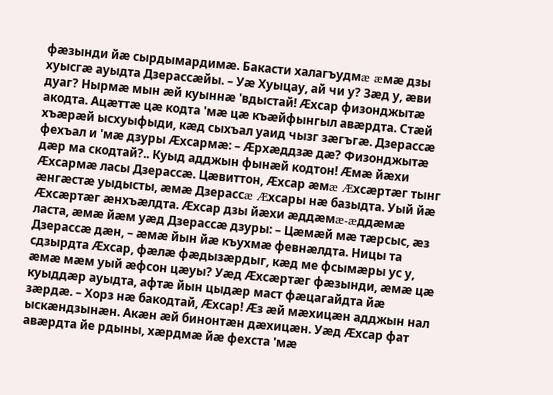фæзынди йæ сырдымардимæ. Бакасти халагъудмæ æмæ дзы хуысгæ ауыдта Дзерассæйы. – Уæ Хуыцау, ай чи у? Зæд у, æви дуаг? Нырмæ мын æй куыннæ 'вдыстай! Æхсар физонджытæ акодта. Ацæттæ цæ кодта 'мæ цæ къæйфынгыл авæрдта. Стæй хъæрæй ысхуыфыди, кæд сыхъал уаид чызг зæгъгæ. Дзерассæ фехъал и 'мæ дзуры Æхсармæ: – Æрхæддзæ дæ? Физонджытæ дæр ма скодтай?.. Куыд адджын фынæй кодтон! Æмæ йæхи Æхсармæ ласы Дзерассæ. Цæвиттон, Æхсар æмæ Æхсæртæг тынг æнгæстæ уыдысты, æмæ Дзерассæ Æхсары нæ базыдта. Уый йæ Æхсæртæг æнхъæлдта. Æхсар дзы йæхи æддæмæ-æддæмæ ласта, æмæ йæм уæд Дзерассæ дзуры: – Цæмæй мæ тæрсыс, æз Дзерассæ дæн, – æмæ йын йæ къухмæ февнæлдта. Ницы та сдзырдта Æхсар, фæлæ фæдызæрдыг, кæд ме фсымæры ус у, æмæ мæм уый æфсон цæуы? Уæд Æхсæртæг фæзынди, æмæ цæ куыддæр ауыдта, афтæ йын цыдæр маст фæцагайдта йæ зæрдæ. – Хорз нæ бакодтай, Æхсар! Æз æй мæхицæн адджын нал ыскæндзынæн. Акæн æй бинонтæн дæхицæн. Уæд Æхсар фат авæрдта йе рдыны, хæрдмæ йæ фехста 'мæ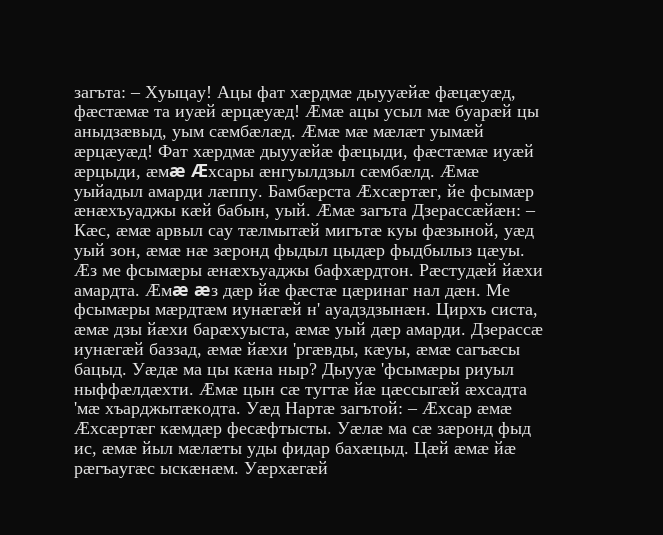загъта: – Хуыцау! Ацы фат хæрдмæ дыууæйæ фæцæуæд, фæстæмæ та иуæй æрцæуæд! Æмæ ацы усыл мæ буарæй цы аныдзæвыд, уым сæмбæлæд. Æмæ мæ мæлæт уымæй æрцæуæд! Фат хæрдмæ дыууæйæ фæцыди, фæстæмæ иуæй æрцыди, æмæ Æхсары æнгуылдзыл сæмбæлд. Æмæ уыйадыл амарди лæппу. Бамбæрста Æхсæртæг, йе фсымæр æнæхъуаджы кæй бабын, уый. Æмæ загъта Дзерассæйæн: – Кæс, æмæ арвыл сау тæлмытæй мигътæ куы фæзыной, уæд уый зон, æмæ нæ зæронд фыдыл цыдæр фыдбылыз цæуы. Æз ме фсымæры æнæхъуаджы бафхæрдтон. Рæстудæй йæхи амардта. Æмæ æз дæр йæ фæстæ цæринаг нал дæн. Ме фсымæры мæрдтæм иунæгæй н' ауадздзынæн. Цирхъ систа, æмæ дзы йæхи барæхуыста, æмæ уый дæр амарди. Дзерассæ иунæгæй баззад, æмæ йæхи 'ргæвды, кæуы, æмæ сагъæсы бацыд. Уæдæ ма цы кæна ныр? Дыууæ 'фсымæры риуыл ныффæлдæхти. Æмæ цын сæ тугтæ йæ цæссыгæй æхсадта 'мæ хъарджытæкодта. Уæд Нартæ загътой: – Æхсар æмæ Æхсæртæг кæмдæр фесæфтысты. Уæлæ ма сæ зæронд фыд ис, æмæ йыл мæлæты уды фидар бахæцыд. Цæй æмæ йæ рæгъаугæс ыскæнæм. Уæрхæгæй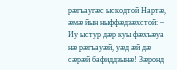рæгъаугæс ыскодтой Нартæ, æмæ йын ныффæдзæхстой: – Иу ыстур дæр куы фæхъæуа нæ рæгъауæй, уæд æй дæ сæрæй бафиддзынæ! Зæронд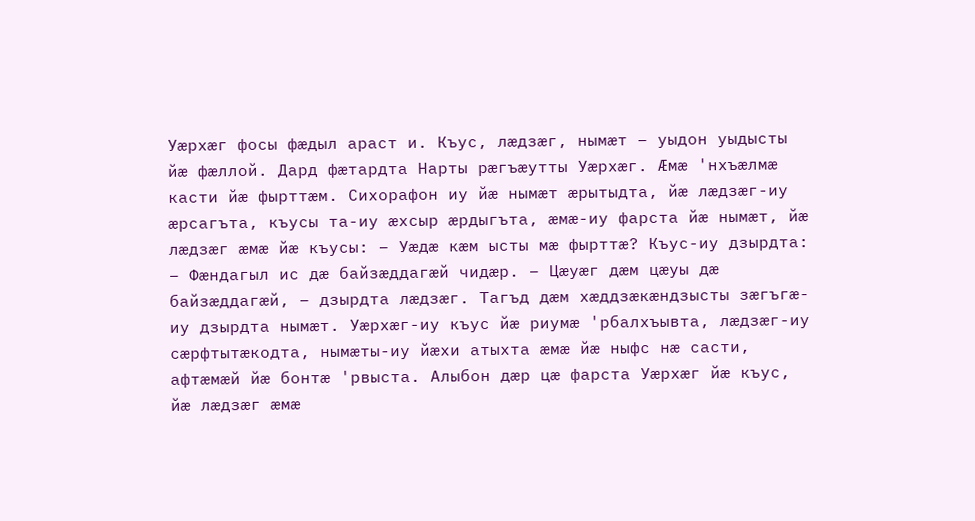Уæрхæг фосы фæдыл араст и. Къус, лæдзæг, нымæт – уыдон уыдысты йæ фæллой. Дард фæтардта Нарты рæгъæутты Уæрхæг. Æмæ 'нхъæлмæ касти йæ фырттæм. Сихорафон иу йæ нымæт æрытыдта, йæ лæдзæг-иу æрсагъта, къусы та-иу æхсыр æрдыгъта, æмæ-иу фарста йæ нымæт, йæ лæдзæг æмæ йæ къусы: – Уæдæ кæм ысты мæ фырттæ? Къус-иу дзырдта: – Фæндагыл ис дæ байзæддагæй чидæр. – Цæуæг дæм цæуы дæ байзæддагæй, – дзырдта лæдзæг. Тагъд дæм хæддзæкæндзысты зæгъгæ-иу дзырдта нымæт. Уæрхæг-иу къус йæ риумæ 'рбалхъывта, лæдзæг-иу сæрфтытæкодта, нымæты-иу йæхи атыхта æмæ йæ ныфс нæ састи, афтæмæй йæ бонтæ 'рвыста. Алыбон дæр цæ фарста Уæрхæг йæ къус, йæ лæдзæг æмæ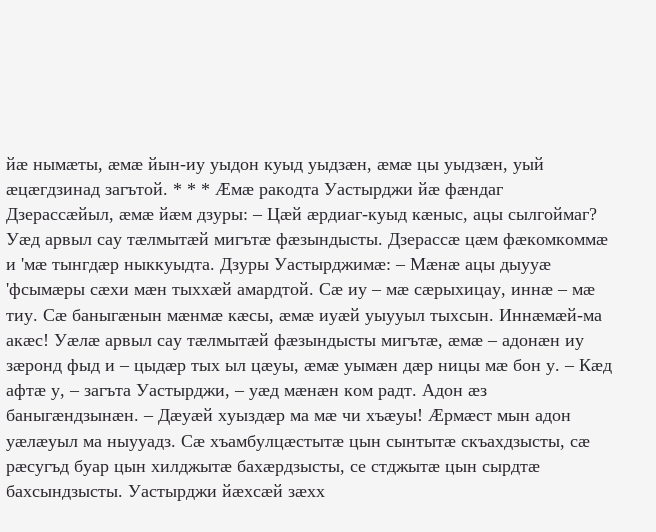йæ нымæты, æмæ йын-иу уыдон куыд уыдзæн, æмæ цы уыдзæн, уый æцæгдзинад загътой. * * * Æмæ ракодта Уастырджи йæ фæндаг Дзерассæйыл, æмæ йæм дзуры: – Цæй æрдиаг-куыд кæныс, ацы сылгоймаг? Уæд арвыл сау тæлмытæй мигътæ фæзындысты. Дзерассæ цæм фæкомкоммæ и 'мæ тынгдæр ныккуыдта. Дзуры Уастырджимæ: – Мæнæ ацы дыууæ 'фсымæры сæхи мæн тыххæй амардтой. Сæ иу – мæ сæрыхицау, иннæ – мæ тиу. Сæ баныгæнын мæнмæ кæсы, æмæ иуæй уыууыл тыхсын. Иннæмæй-ма акæс! Уæлæ арвыл сау тæлмытæй фæзындысты мигътæ, æмæ – адонæн иу зæронд фыд и – цыдæр тых ыл цæуы, æмæ уымæн дæр ницы мæ бон у. – Кæд афтæ у, – загъта Уастырджи, – уæд мæнæн ком радт. Адон æз баныгæндзынæн. – Дæуæй хуыздæр ма мæ чи хъæуы! Æрмæст мын адон уæлæуыл ма ныууадз. Сæ хъамбулцæстытæ цын сынтытæ скъахдзысты, сæ рæсугъд буар цын хилджытæ бахæрдзысты, се стджытæ цын сырдтæ бахсындзысты. Уастырджи йæхсæй зæхх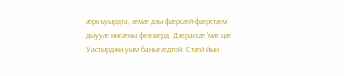æркъуырдта, æмæ дзы фæрсæй-фæрстæм дыууæ ингæны февзæрд. Дзерассæ 'мæ цæ Уастырджи уым баныгæдтой. Стæй йын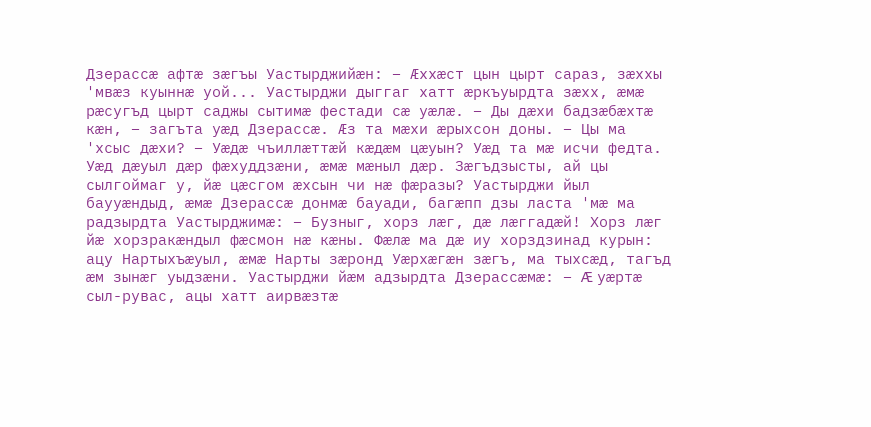Дзерассæ афтæ зæгъы Уастырджийæн: – Æххæст цын цырт сараз, зæххы 'мвæз куыннæ уой... Уастырджи дыггаг хатт æркъуырдта зæхх, æмæ рæсугъд цырт саджы сытимæ фестади сæ уæлæ. – Ды дæхи бадзæбæхтæ кæн, – загъта уæд Дзерассæ. Æз та мæхи æрыхсон доны. – Цы ма 'хсыс дæхи? – Уæдæ чъиллæттæй кæдæм цæуын? Уæд та мæ исчи федта. Уæд дæуыл дæр фæхуддзæни, æмæ мæныл дæр. Зæгъдзысты, ай цы сылгоймаг у, йæ цæсгом æхсын чи нæ фæразы? Уастырджи йыл баууæндыд, æмæ Дзерассæ донмæ бауади, багæпп дзы ласта 'мæ ма радзырдта Уастырджимæ: – Бузныг, хорз лæг, дæ лæггадæй! Хорз лæг йæ хорзракæндыл фæсмон нæ кæны. Фæлæ ма дæ иу хорздзинад курын: ацу Нартыхъæуыл, æмæ Нарты зæронд Уæрхæгæн зæгъ, ма тыхсæд, тагъд æм зынæг уыдзæни. Уастырджи йæм адзырдта Дзерассæмæ: – Æ уæртæ сыл-рувас, ацы хатт аирвæзтæ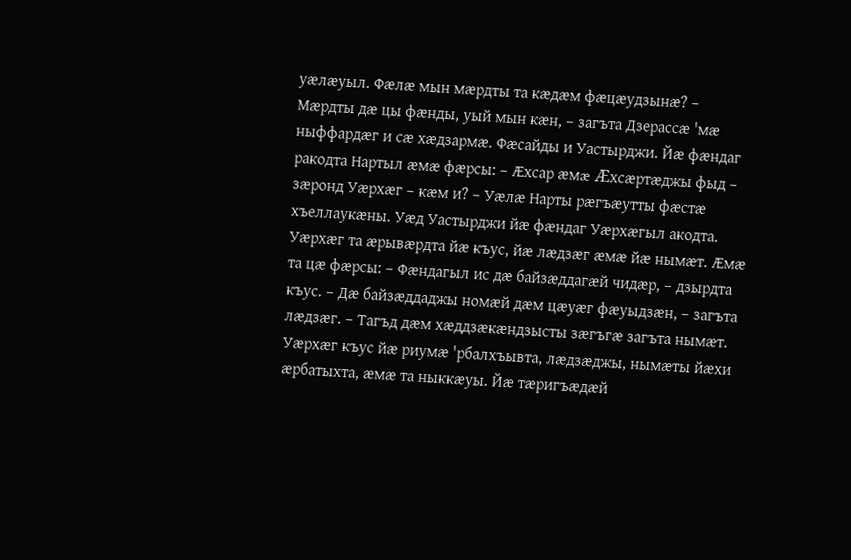уæлæуыл. Фæлæ мын мæрдты та кæдæм фæцæудзынæ? – Мæрдты дæ цы фæнды, уый мын кæн, – загъта Дзерассæ 'мæ ныффардæг и сæ хæдзармæ. Фæсайды и Уастырджи. Йæ фæндаг ракодта Нартыл æмæ фæрсы: – Æхсар æмæ Æхсæртæджы фыд – зæронд Уæрхæг – кæм и? – Уæлæ Нарты рæгъæутты фæстæ хъеллаукæны. Уæд Уастырджи йæ фæндаг Уæрхæгыл акодта. Уæрхæг та æрывæрдта йæ къус, йæ лæдзæг æмæ йæ нымæт. Æмæ та цæ фæрсы: – Фæндагыл ис дæ байзæддагæй чидæр, – дзырдта къус. – Дæ байзæддаджы номæй дæм цæуæг фæуыдзæн, – загъта лæдзæг. – Тагъд дæм хæддзæкæндзысты зæгъгæ загъта нымæт. Уæрхæг къус йæ риумæ 'рбалхъывта, лæдзæджы, нымæты йæхи æрбатыхта, æмæ та ныккæуы. Йæ тæригъæдæй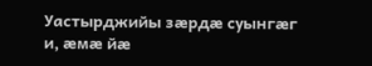Уастырджийы зæрдæ суынгæг и, æмæ йæ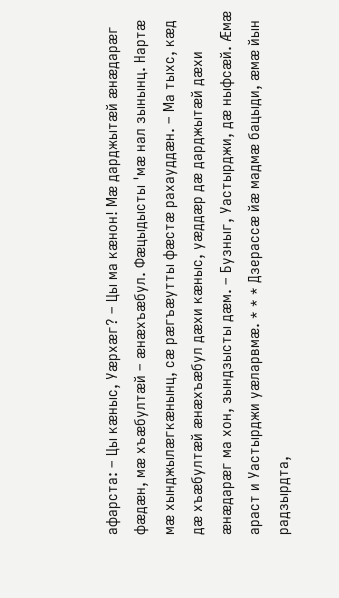афарста: – Цы кæныс, Уæрхæг? – Цы ма кæнон! Мæ дарджытæй æнæдарæг фæдæн, мæ хъæбултæй – æнæхъæбул. Фæцыдысты 'мæ нал зынынц. Нартæ мæ хынджылæгкæнынц, сæ рæгъæутты фæстæ рахауддæн. – Ма тыхс, кæд дæ хъæбултæй æнæхъæбул дæхи кæныс, уæддæр дæ дарджытæй дæхи æнæдарæг ма хон, зындзысты дæм. – Бузныг, Уастырджи, дæ ныфсæй. Æмæ араст и Уастырджи уæларвмæ. * * * Дзерассæ йæ мадмæ бацыди, æмæ йын радзырдта,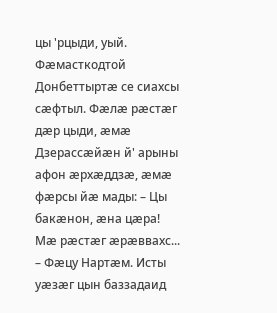цы 'рцыди, уый. Фæмасткодтой Донбеттыртæ се сиахсы сæфтыл. Фæлæ рæстæг дæр цыди, æмæ Дзерассæйæн й' арыны афон æрхæддзæ, æмæ фæрсы йæ мады: – Цы бакæнон, æна цæра! Мæ рæстæг æрæввахс... – Фæцу Нартæм. Исты уæзæг цын баззадаид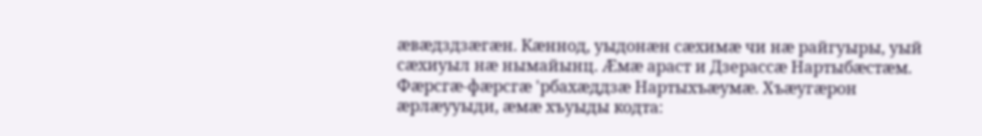æвæдздзæгæн. Кæннод, уыдонæн сæхимæ чи нæ райгуыры, уый сæхиуыл нæ нымайынц. Æмæ араст и Дзерассæ Нартыбæстæм. Фæрсгæ-фæрсгæ 'рбахæддзæ Нартыхъæумæ. Хъæугæрон æрлæууыди, æмæ хъуыды кодта: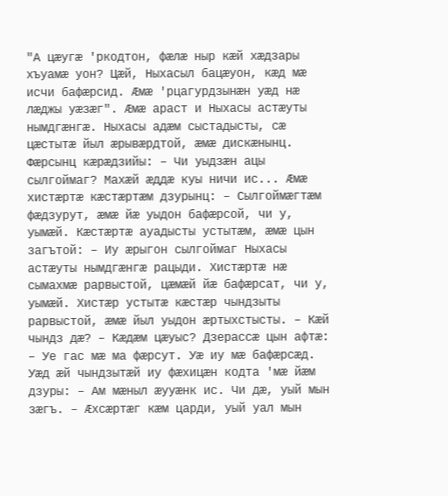"А цæугæ 'ркодтон, фæлæ ныр кæй хæдзары хъуамæ уон? Цæй, Ныхасыл бацæуон, кæд мæ исчи бафæрсид. Æмæ 'рцагурдзынæн уæд нæ лæджы уæзæг". Æмæ араст и Ныхасы астæуты нымдгæнгæ. Ныхасы адæм сыстадысты, сæ цæстытæ йыл æрывæрдтой, æмæ дискæнынц. Фæрсынц кæрæдзийы: – Чи уыдзæн ацы сылгоймаг? Махæй æддæ куы ничи ис... Æмæ хистæртæ кæстæртæм дзурынц: – Сылгоймæгтæм фæдзурут, æмæ йæ уыдон бафæрсой, чи у, уымæй. Кæстæртæ ауадысты устытæм, æмæ цын загътой: – Иу æрыгон сылгоймаг Ныхасы астæуты нымдгæнгæ рацыди. Хистæртæ нæ сымахмæ рарвыстой, цæмæй йæ бафæрсат, чи у, уымæй. Хистæр устытæ кæстæр чындзыты рарвыстой, æмæ йыл уыдон æртыхстысты. – Кæй чындз дæ? – Кæдæм цæуыс? Дзерассæ цын афтæ: – Уе гас мæ ма фæрсут. Уæ иу мæ бафæрсæд. Уæд æй чындзытæй иу фæхицæн кодта 'мæ йæм дзуры: – Ам мæныл æууæнк ис. Чи дæ, уый мын зæгъ. – Æхсæртæг кæм царди, уый уал мын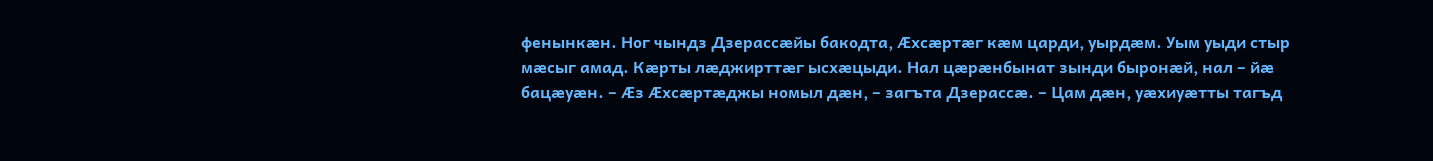фенынкæн. Ног чындз Дзерассæйы бакодта, Æхсæртæг кæм царди, уырдæм. Уым уыди стыр мæсыг амад. Кæрты лæджирттæг ысхæцыди. Нал цæрæнбынат зынди быронæй, нал – йæ бацæуæн. – Æз Æхсæртæджы номыл дæн, – загъта Дзерассæ. – Цам дæн, уæхиуæтты тагъд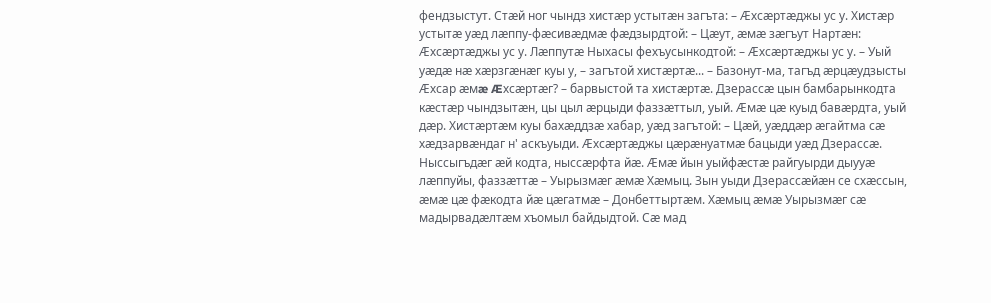фендзыстут. Стæй ног чындз хистæр устытæн загъта: – Æхсæртæджы ус у. Хистæр устытæ уæд лæппу-фæсивæдмæ фæдзырдтой: – Цæут, æмæ зæгъут Нартæн: Æхсæртæджы ус у. Лæппутæ Ныхасы фехъусынкодтой: – Æхсæртæджы ус у. – Уый уæдæ нæ хæрзгæнæг куы у, – загътой хистæртæ... – Базонут-ма, тагъд æрцæудзысты Æхсар æмæ Æхсæртæг? – барвыстой та хистæртæ. Дзерассæ цын бамбарынкодта кæстæр чындзытæн, цы цыл æрцыди фаззæттыл, уый. Æмæ цæ куыд бавæрдта, уый дæр. Хистæртæм куы бахæддзæ хабар, уæд загътой: – Цæй, уæддæр æгайтма сæ хæдзарвæндаг н' аскъуыди. Æхсæртæджы цæрæнуатмæ бацыди уæд Дзерассæ. Ныссыгъдæг æй кодта, ныссæрфта йæ. Æмæ йын уыйфæстæ райгуырди дыууæ лæппуйы, фаззæттæ – Уырызмæг æмæ Хæмыц. Зын уыди Дзерассæйæн се схæссын, æмæ цæ фæкодта йæ цæгатмæ – Донбеттыртæм. Хæмыц æмæ Уырызмæг сæ мадырвадæлтæм хъомыл байдыдтой. Сæ мад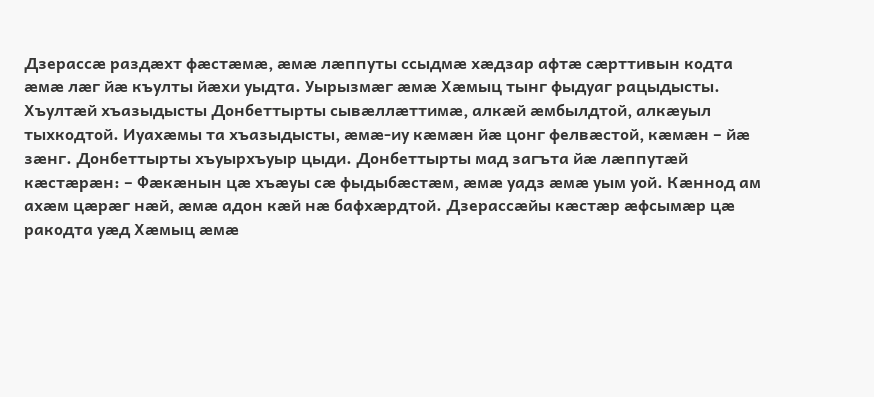Дзерассæ раздæхт фæстæмæ, æмæ лæппуты ссыдмæ хæдзар афтæ сæрттивын кодта æмæ лæг йæ къулты йæхи уыдта. Уырызмæг æмæ Хæмыц тынг фыдуаг рацыдысты. Хъултæй хъазыдысты Донбеттырты сывæллæттимæ, алкæй æмбылдтой, алкæуыл тыхкодтой. Иуахæмы та хъазыдысты, æмæ-иу кæмæн йæ цонг фелвæстой, кæмæн – йæ зæнг. Донбеттырты хъуырхъуыр цыди. Донбеттырты мад загъта йæ лæппутæй кæстæрæн: – Фæкæнын цæ хъæуы сæ фыдыбæстæм, æмæ уадз æмæ уым уой. Кæннод ам ахæм цæрæг нæй, æмæ адон кæй нæ бафхæрдтой. Дзерассæйы кæстæр æфсымæр цæ ракодта уæд Хæмыц æмæ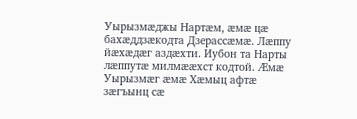Уырызмæджы Нартæм, æмæ цæ бахæддзæкодта Дзерассæмæ. Лæппу йæхæдæг аздæхти. Иубон та Нарты лæппутæ милмææхст кодтой. Æмæ Уырызмæг æмæ Хæмыц афтæ зæгъынц сæ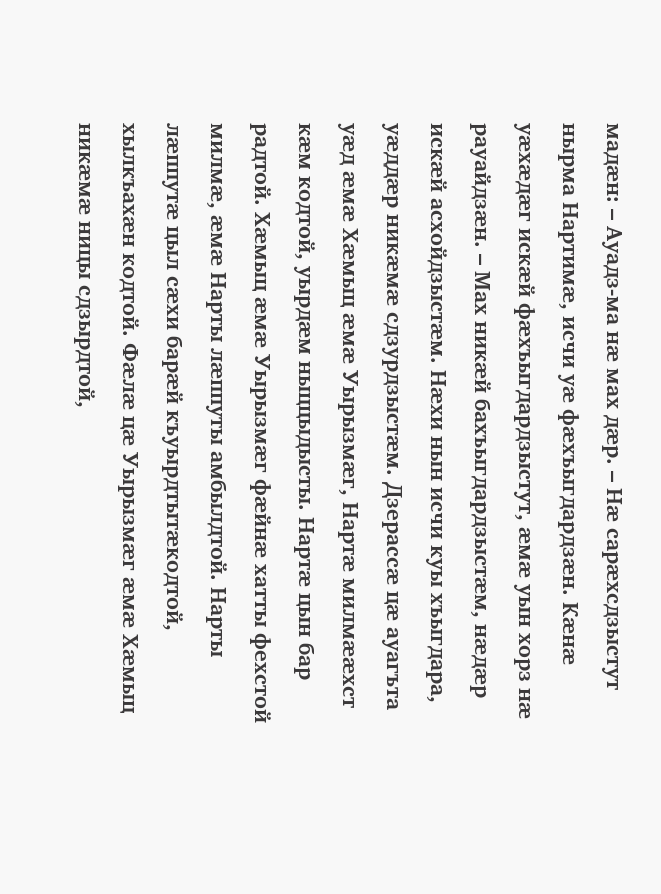мадæн: – Ауадз-ма нæ мах дæр. – Нæ сарæхсдзыстут нырма Нартимæ, исчи уæ фæхъыгдардзæн. Кæнæ уæхæдæг искæй фæхъыгдардзыстут, æмæ уын хорз нæ рауайдзæн. – Мах никæй бахъыгдардзыстæм, нæдæр искæй асхойдзыстæм. Нæхи нын исчи куы хъыгдара, уæддæр никæмæ сдзурдзыстæм. Дзерассæ цæ ауагъта уæд æмæ Хæмыц æмæ Уырызмæг, Нартæ милмææхст кæм кодтой, уырдæм ныццыдысты. Нартæ цын бар радтой. Хæмыц æмæ Уырызмæг фæйнæ хатты фехстой милмæ, æмæ Нарты лæппуты амбылдтой. Нарты лæппутæ цыл сæхи барæй къуырдтытæкодтой, хылкъахæн кодтой. Фæлæ цæ Уырызмæг æмæ Хæмыц никæмæ ницы сдзырдтой,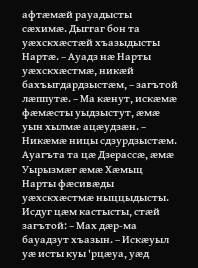афтæмæй рауадысты сæхимæ. Дыггаг бон та уæхскхæстæй хъазыдысты Нартæ. – Ауадз нæ Нарты уæхскхæстмæ, никæй бахъыгдардзыстæм, – загътой лæппутæ. – Ма кæнут, искæмæ фæмæсты уыдзыстут, æмæ уын хылмæ ацæудзæн. – Никæмæ ницы сдзурдзыстæм. Ауагъта та цæ Дзерассæ, æмæ Уырызмæг æмæ Хæмыц Нарты фæсивæды уæхскхæстмæ ныццыдысты. Исдуг цæм кастысты, стæй загътой: – Мах дæр-ма бауадзут хъазын. – Искæуыл уæ исты куы 'рцæуа, уæд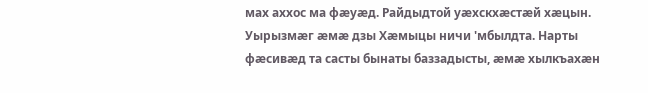мах аххос ма фæуæд. Райдыдтой уæхскхæстæй хæцын. Уырызмæг æмæ дзы Хæмыцы ничи 'мбылдта. Нарты фæсивæд та састы бынаты баззадысты, æмæ хылкъахæн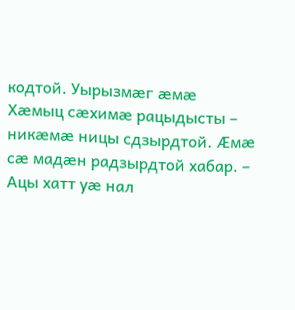кодтой. Уырызмæг æмæ Хæмыц сæхимæ рацыдысты – никæмæ ницы сдзырдтой. Æмæ сæ мадæн радзырдтой хабар. – Ацы хатт уæ нал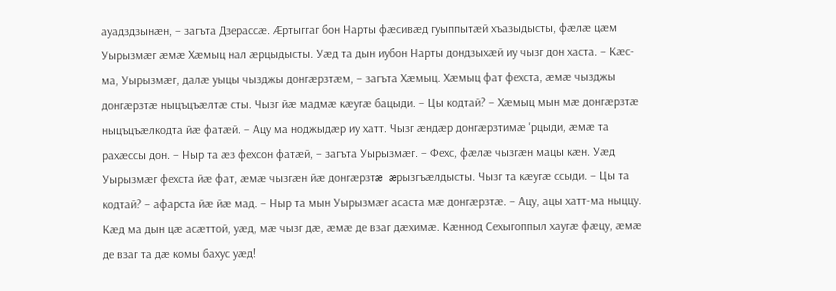ауадздзынæн, – загъта Дзерассæ. Æртыггаг бон Нарты фæсивæд гуыппытæй хъазыдысты, фæлæ цæм Уырызмæг æмæ Хæмыц нал æрцыдысты. Уæд та дын иубон Нарты дондзыхæй иу чызг дон хаста. – Кæс-ма, Уырызмæг, далæ уыцы чызджы донгæрзтæм, – загъта Хæмыц. Хæмыц фат фехста, æмæ чызджы донгæрзтæ ныцъцъæлтæ сты. Чызг йæ мадмæ кæугæ бацыди. – Цы кодтай? – Хæмыц мын мæ донгæрзтæ ныцъцъæлкодта йæ фатæй. – Ацу ма ноджыдæр иу хатт. Чызг æндæр донгæрзтимæ 'рцыди, æмæ та рахæссы дон. – Ныр та æз фехсон фатæй, – загъта Уырызмæг. – Фехс, фæлæ чызгæн мацы кæн. Уæд Уырызмæг фехста йæ фат, æмæ чызгæн йæ донгæрзтæ æрызгъæлдысты. Чызг та кæугæ ссыди. – Цы та кодтай? – афарста йæ йæ мад. – Ныр та мын Уырызмæг асаста мæ донгæрзтæ. – Ацу, ацы хатт-ма ныццу. Кæд ма дын цæ асæттой, уæд, мæ чызг дæ, æмæ де взаг дæхимæ. Кæннод Сехыгоппыл хаугæ фæцу, æмæ де взаг та дæ комы бахус уæд!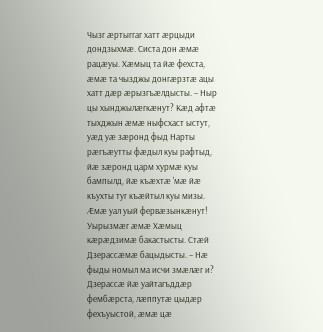Чызг æртыггаг хатт æрцыди дондзыхмæ. Систа дон æмæ рацæуы. Хæмыц та йæ фехста, æмæ та чызджы донгæрзтæ ацы хатт дæр æрызгъæлдысты. – Ныр цы хынджылæгкæнут? Кæд афтæ тыхджын æмæ ныфсхаст ыстут, уæд уæ зæронд фыд Нарты рæгъæутты фæдыл куы рафтыд, йæ зæронд царм хурмæ куы бампылд, йæ къæхтæ 'мæ йæ къухты туг къæйтыл куы мизы. Æмæ уал уый фервæзынкæнут! Уырызмæг æмæ Хæмыц кæрæдзимæ бакастысты. Стæй Дзерассæмæ бацыдысты. – Нæ фыды номыл ма исчи змæлæг и? Дзерассæ йæ уайтагъддæр фембæрста, лæппутæ цыдæр фехъуыстой, æмæ цæ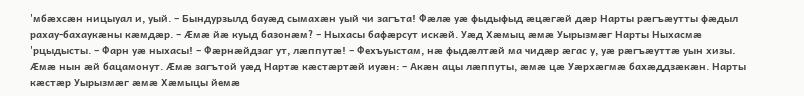'мбæхсæн ницыуал и, уый. – Бындурзылд бауæд сымахæн уый чи загъта! Фæлæ уæ фыдыфыд æцæгæй дæр Нарты рæгъæутты фæдыл рахау-бахаукæны кæмдæр. – Æмæ йæ куыд базонæм? – Ныхасы бафæрсут искæй. Уæд Хæмыц æмæ Уырызмæг Нарты Ныхасмæ 'рцыдысты. – Фарн уæ ныхасы! – Фæрнæйдзаг ут, лæппутæ! – Фехъуыстам, нæ фыдæлтæй ма чидæр æгас у, уæ рæгъæуттæ уын хизы. Æмæ нын æй бацамонут. Æмæ загътой уæд Нартæ кæстæртæй иуæн: – Акæн ацы лæппуты, æмæ цæ Уæрхæгмæ бахæддзæкæн. Нарты кæстæр Уырызмæг æмæ Хæмыцы йемæ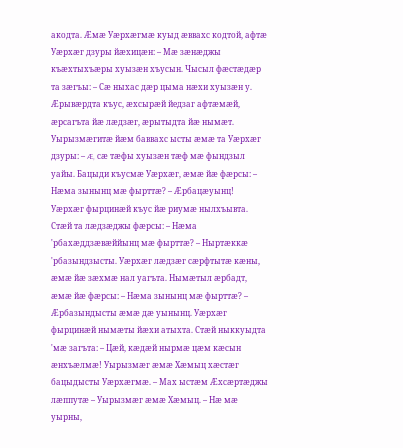акодта. Æмæ Уæрхæгмæ куыд æввахс кодтой, афтæ Уæрхæг дзуры йæхицæн: – Мæ зæнæджы къæхтыхъæры хуызæн хъусын. Чысыл фæстæдæр та зæгъы: – Сæ ныхас дæр цыма нæхи хуызæн у. Æрывæрдта къус, æхсырæй йедзаг афтæмæй, æрсагъта йæ лæдзæг, æрытыдта йæ нымæт. Уырызмæгитæ йæм баввахс ысты æмæ та Уæрхæг дзуры: – Æ, сæ тæфы хуызæн тæф мæ фындзыл уайы. Бацыди къусмæ Уæрхæг, æмæ йæ фæрсы: – Нæма зынынц мæ фырттæ? – Æрбацæуынц! Уæрхæг фырцинæй къус йæ риумæ нылхъывта. Стæй та лæдзæджы фæрсы: – Нæма 'рбахæддзæвæййынц мæ фырттæ? – Ныртæккæ 'рбазындзысты. Уæрхæг лæдзæг сæрфтытæ кæны, æмæ йæ зæхмæ нал уагъта. Нымæтыл æрбадт, æмæ йæ фæрсы: – Нæма зынынц мæ фырттæ? – Æрбазындысты æмæ дæ уынынц. Уæрхæг фырцинæй нымæты йæхи атыхта. Стæй ныккуыдта 'мæ загъта: – Цæй, кæдæй нырмæ цæм кæсын æнхъæлмæ! Уырызмæг æмæ Хæмыц хæстæг бацыдысты Уæрхæгмæ. – Мах ыстæм Æхсæртæджы лæппутæ – Уырызмæг æмæ Хæмыц. – Нæ мæ уырны,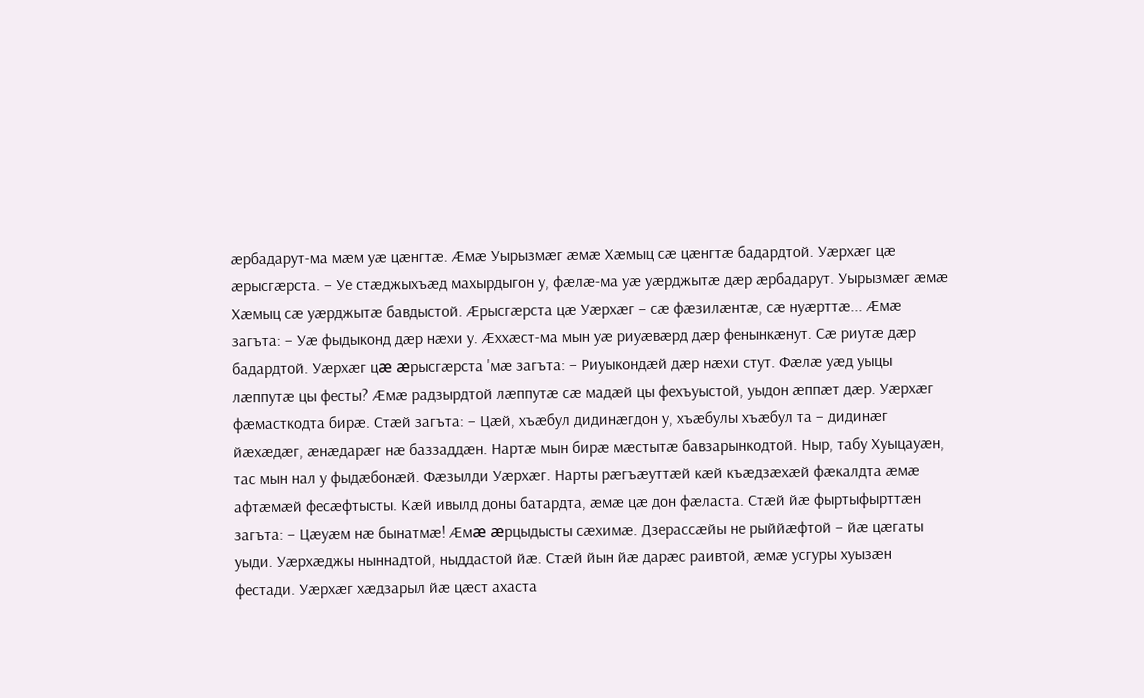æрбадарут-ма мæм уæ цæнгтæ. Æмæ Уырызмæг æмæ Хæмыц сæ цæнгтæ бадардтой. Уæрхæг цæ æрысгæрста. – Уе стæджыхъæд махырдыгон у, фæлæ-ма уæ уæрджытæ дæр æрбадарут. Уырызмæг æмæ Хæмыц сæ уæрджытæ бавдыстой. Æрысгæрста цæ Уæрхæг – сæ фæзилæнтæ, сæ нуæрттæ... Æмæ загъта: – Уæ фыдыконд дæр нæхи у. Æххæст-ма мын уæ риуæвæрд дæр фенынкæнут. Сæ риутæ дæр бадардтой. Уæрхæг цæ æрысгæрста 'мæ загъта: – Риуыкондæй дæр нæхи стут. Фæлæ уæд уыцы лæппутæ цы фесты? Æмæ радзырдтой лæппутæ сæ мадæй цы фехъуыстой, уыдон æппæт дæр. Уæрхæг фæмасткодта бирæ. Стæй загъта: – Цæй, хъæбул дидинæгдон у, хъæбулы хъæбул та – дидинæг йæхæдæг, æнæдарæг нæ баззаддæн. Нартæ мын бирæ мæстытæ бавзарынкодтой. Ныр, табу Хуыцауæн, тас мын нал у фыдæбонæй. Фæзылди Уæрхæг. Нарты рæгъæуттæй кæй къæдзæхæй фæкалдта æмæ афтæмæй фесæфтысты. Кæй ивылд доны батардта, æмæ цæ дон фæласта. Стæй йæ фыртыфырттæн загъта: – Цæуæм нæ бынатмæ! Æмæ æрцыдысты сæхимæ. Дзерассæйы не рыййæфтой – йæ цæгаты уыди. Уæрхæджы ныннадтой, ныддастой йæ. Стæй йын йæ дарæс раивтой, æмæ усгуры хуызæн фестади. Уæрхæг хæдзарыл йæ цæст ахаста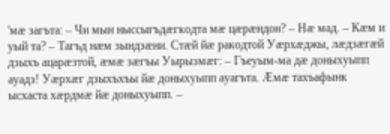'мæ загъта: – Чи мын ныссыгъдæгкодта мæ цæрæндон? – Нæ мад. – Кæм и уый та? – Тагъд нæм зындзæни. Стæй йæ ракодтой Уæрхæджы, лæдзæгæй дзыхъ ацарæзтой, æмæ зæгъы Уырызмæг: – Гъеуым-ма дæ доныхуыпп ауадз! Уæрхæг дзыхъхъы йæ доныхуыпп ауагъта. Æмæ тахъафынк ысхаста хæрдмæ йæ доныхуыпп. –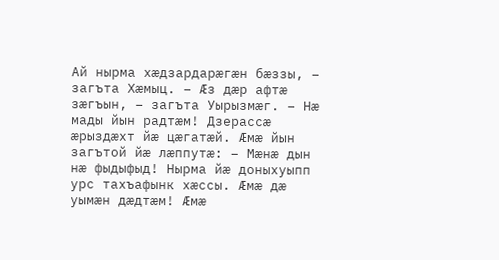Ай нырма хæдзардарæгæн бæззы, – загъта Хæмыц. – Æз дæр афтæ зæгъын, – загъта Уырызмæг. – Нæ мады йын радтæм! Дзерассæ æрыздæхт йæ цæгатæй. Æмæ йын загътой йæ лæппутæ: – Мæнæ дын нæ фыдыфыд! Нырма йæ доныхуыпп урс тахъафынк хæссы. Æмæ дæ уымæн дæдтæм! Æмæ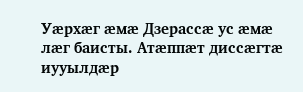Уæрхæг æмæ Дзерассæ ус æмæ лæг баисты. Атæппæт диссæгтæ иууылдæр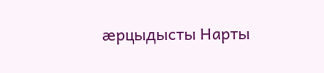æрцыдысты Нарты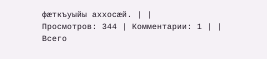фæткъуыйы аххосæй. | |
Просмотров: 344 | Комментарии: 1 | |
Всего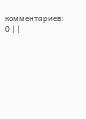комментариев: 0 | |